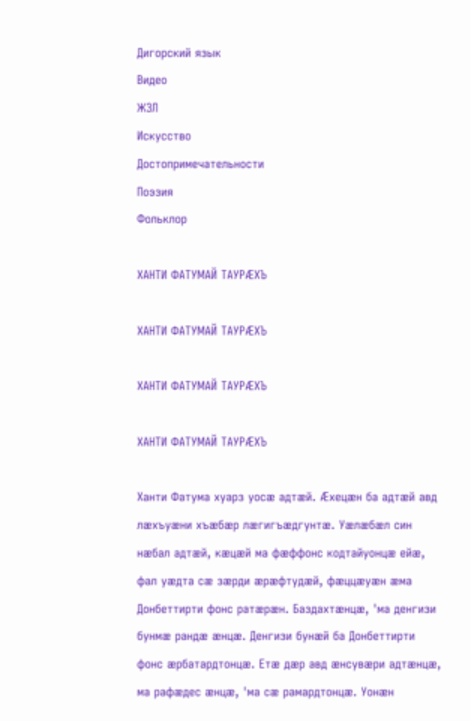Дигорский язык
Видео
ЖЗЛ
Искусство
Достопримечательности
Поэзия
Фольклор

ХАНТИ ФАТУМАЙ ТАУРӔХЪ

ХАНТИ ФАТУМАЙ ТАУРӔХЪ

ХАНТИ ФАТУМАЙ ТАУРӔХЪ

ХАНТИ ФАТУМАЙ ТАУРӔХЪ

Ханти Фатума хуарз уосӕ адтӕй. Ӕхецӕн ба адтӕй авд лӕхъуӕни хъӕбӕр лӕгигъӕдгунтӕ. Уӕлӕбӕл син нӕбал адтӕй, кӕцӕй ма фӕффонс кодтайуонцӕ ейӕ, фал уӕдта сӕ зӕрди ӕрӕфтудӕй, фӕццӕуӕн ӕма Донбеттирти фонс ратӕрӕн. Баздахтӕнцӕ, 'ма денгизи бунмӕ рандӕ ӕнцӕ. Денгизи бунӕй ба Донбеттирти фонс ӕрбатардтонцӕ. Етӕ дӕр авд ӕнсувӕри адтӕнцӕ, ма рафӕдес ӕнцӕ, 'ма сӕ рамардтонцӕ. Уонӕн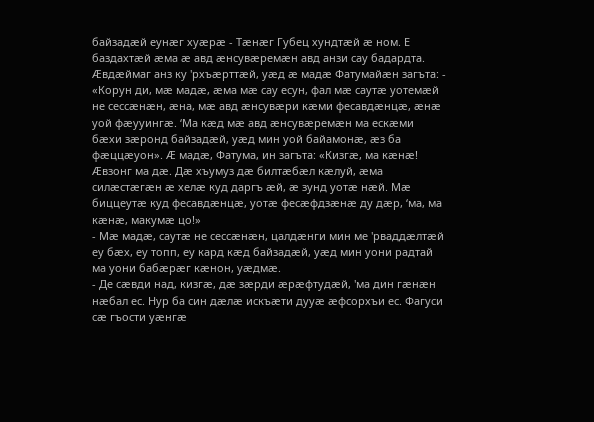байзадӕй еунӕг хуӕрӕ - Тӕнӕг Губец хундтӕй ӕ ном. Е баздахтӕй ӕма ӕ авд ӕнсувӕремӕн авд анзи сау бадардта. Ӕвдӕймаг анз ку 'рхъӕрттӕй, уӕд ӕ мадӕ Фатумайӕн загъта: - «Корун ди, мӕ мадӕ, ӕма мӕ сау есун, фал мӕ саутӕ уотемӕй не сессӕнӕн, ӕна, мӕ авд ӕнсувӕри кӕми фесавдӕнцӕ, ӕнӕ уой фӕууингӕ. ‘Ма кӕд мӕ авд ӕнсувӕремӕн ма ескӕми бӕхи зӕронд байзадӕй, уӕд мин уой байамонӕ, ӕз ба фӕццӕуон». Ӕ мадӕ, Фатума, ин загъта: «Кизгӕ, ма кӕнӕ! Ӕвзонг ма дӕ. Дæ хъумуз дӕ билтӕбӕл кӕлуй, ӕма силӕстӕгӕн ӕ хелӕ куд даргъ ӕй, ӕ зунд уотӕ нæй. Мӕ биццеутӕ куд фесавдӕнцӕ, уотӕ фесӕфдзӕнӕ ду дӕр, ‘ма, ма кӕнӕ, макумӕ цо!»
- Мӕ мадӕ, саутӕ не сессӕнӕн, цалдӕнги мин ме 'рваддӕлтӕй еу бӕх, еу топп, еу кард кӕд байзадӕй, уӕд мин уони радтай ма уони бабӕрӕг кӕнон, уӕдмӕ.
- Де сӕвди над, кизгӕ, дӕ зӕрди ӕрӕфтудӕй, 'ма дин гӕнӕн нӕбал ес. Нур ба син дӕлӕ искъӕти дууӕ ӕфсорхъи ес. Фагуси сӕ гъости уӕнгӕ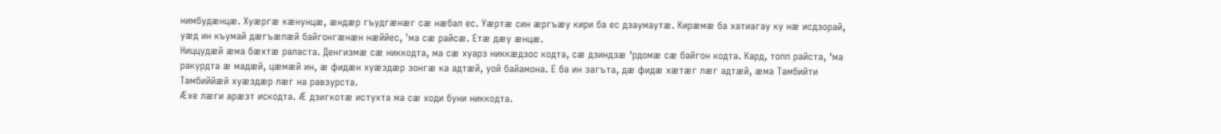нимбудӕнцӕ. Хуӕргӕ кӕнунцӕ, ӕндӕр гъудгӕнӕг сӕ нӕбал ес. Уӕртӕ син ӕргъӕу кири ба ес дзаумаутӕ. Кирӕмӕ ба хатиагау ку нӕ исдзорай, уӕд ин къумай дӕгъӕлӕй байгонгӕнӕн нӕййес, 'ма сӕ райсӕ. Етӕ дӕу ӕнцӕ.
Ниццудæй ӕма бӕхтӕ раласта. Денгизмӕ сӕ никкодта, ма сӕ хуарз никкӕдзос кодта, сӕ дзиндзӕ ‘рдомӕ сӕ байгон кодта. Кард, топп райста, ‘ма ракурдта ӕ мадӕй, цӕмӕй ин, ӕ фидӕн хуӕздӕр зонгӕ ка адтӕй, уой байамона. Е ба ин загъта, дӕ фидӕ хӕтӕг лӕг адтӕй, ӕма Тамбийти Тамбиййӕй хуӕздӕр лӕг на равзурста.
Ӕхе лӕги арӕзт искодта. Ӕ дзигкотӕ истухта ма сӕ ходи буни никкодта.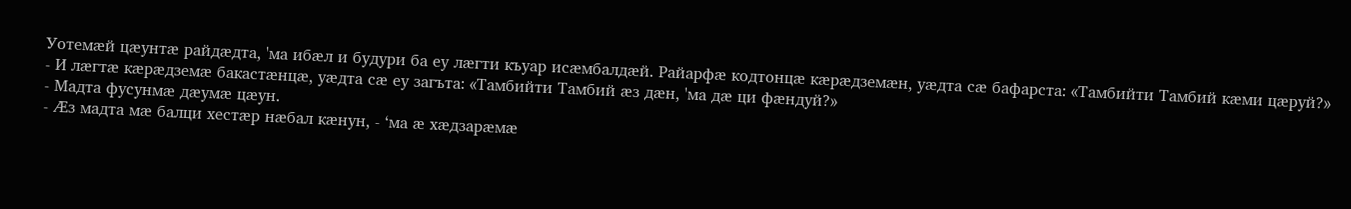Уотемӕй цӕунтӕ райдӕдта, 'ма ибӕл и будури ба еу лӕгти къуар исӕмбалдӕй. Райарфӕ кодтонцӕ кӕрӕдземӕн, уӕдта сӕ бафарста: «Тамбийти Тамбий кӕми цӕруй?» - И лӕгтӕ кӕрӕдземӕ бакастӕнцӕ, уӕдта сӕ еу загъта: «Тамбийти Тамбий ӕз дӕн, 'ма дӕ ци фӕндуй?»
- Мадта фусунмӕ дӕумӕ цӕун.
- Ӕз мадта мӕ балци хестӕр нӕбал кӕнун, - ‘ма ӕ хӕдзарӕмӕ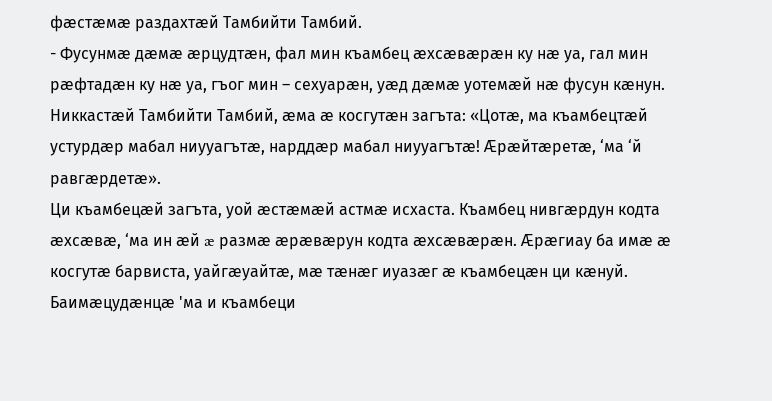фӕстӕмӕ раздахтӕй Тамбийти Тамбий.
- Фусунмӕ дӕмӕ ӕрцудтӕн, фал мин къамбец ӕхсӕвӕрӕн ку нӕ уа, гал мин рӕфтадӕн ку нӕ уа, гъог мин – сехуарӕн, уӕд дӕмӕ уотемӕй нӕ фусун кӕнун.
Никкастӕй Тамбийти Тамбий, ӕма ӕ косгутӕн загъта: «Цотӕ, ма къамбецтӕй устурдӕр мабал ниууагътӕ, нарддӕр мабал ниууагътӕ! Ӕрӕйтӕретӕ, ‘ма ‘й равгӕрдетӕ».
Ци къамбецӕй загъта, уой ӕстӕмӕй астмӕ исхаста. Къамбец нивгӕрдун кодта ӕхсӕвӕ, ‘ма ин æй æ размӕ ӕрӕвӕрун кодта ӕхсӕвӕрӕн. Ӕрӕгиау ба имӕ ӕ косгутӕ барвиста, уайгӕуайтӕ, мӕ тӕнӕг иуазӕг ӕ къамбецӕн ци кӕнуй. Баимӕцудӕнцӕ 'ма и къамбеци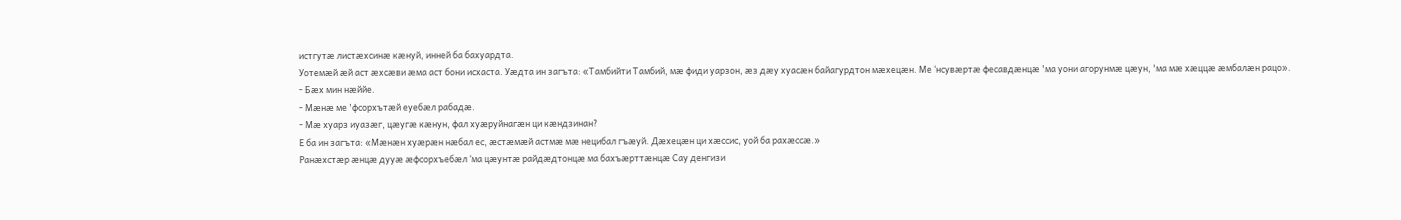истгутӕ листӕхсинӕ кӕнуй, инней ба бахуардта.
Уотемæй æй аст ӕхсӕви ӕма аст бони исхаста. Уӕдта ин загъта: «Тамбийти Тамбий, мӕ фиди уарзон, ӕз дӕу хуасӕн байагурдтон мӕхецӕн. Ме ‘нсувӕртӕ фесавдӕнцӕ 'ма уони агорунмӕ цӕун, 'ма мӕ хӕццӕ ӕмбалӕн рацо».
- Бӕх мин нӕййе.
- Мӕнӕ ме 'фсорхътӕй еуебӕл рабадӕ.
- Мӕ хуарз иуазӕг, цӕугӕ кӕнун, фал хуӕруйнагӕн ци кӕндзинан?
Е ба ин загъта: «Мӕнӕн хуӕрӕн нӕбал ес, ӕстӕмӕй астмӕ мӕ нецибал гъæуй. Дӕхецӕн ци хӕссис, уой ба рахӕссӕ.»
Ранӕхстӕр ӕнцӕ дууӕ ӕфсорхъебӕл ‘ма цӕунтӕ райдӕдтонцӕ ма бахъӕрттӕнцӕ Сау денгизи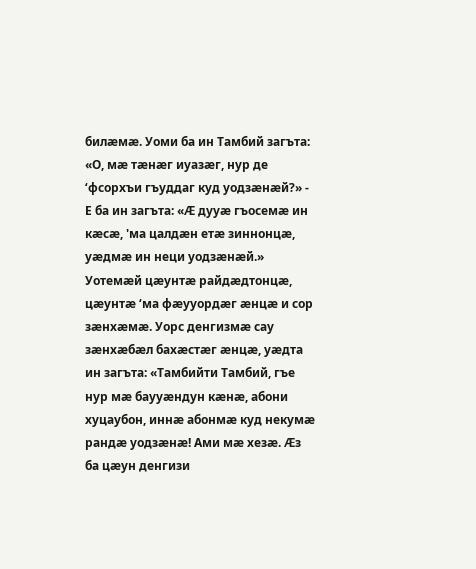билӕмӕ. Уоми ба ин Тамбий загъта: «О, мӕ тӕнӕг иуазӕг, нур де ‘фсорхъи гъуддаг куд уодзӕнӕй?» - Е ба ин загъта: «Ӕ дууӕ гъосемӕ ин кӕсӕ, 'ма цалдӕн етӕ зиннонцӕ, уӕдмӕ ин неци уодзӕнӕй.»
Уотемӕй цӕунтӕ райдӕдтонцӕ, цӕунтӕ ‘ма фӕууордӕг ӕнцӕ и сор зӕнхӕмӕ. Уорс денгизмӕ сау зӕнхӕбӕл бахӕстӕг ӕнцӕ, уӕдта ин загъта: «Тамбийти Тамбий, гъе нур мӕ баууӕндун кӕнӕ, абони хуцаубон, иннӕ абонмӕ куд некумӕ рандӕ уодзӕнӕ! Ами мӕ хезӕ. Ӕз ба цӕун денгизи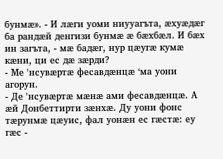бунмӕ». - И лӕги уоми ниууагъта, ӕхуӕдӕг ба рандӕй денгизи бунмӕ ӕ бӕхбӕл. И бӕх ин загъта, - мӕ бадӕг, нур цӕугӕ кумӕ кӕни, ци ес дӕ зӕрди?
- Ме 'нсувӕртӕ фесавдӕнцӕ ‘ма уони агорун.
- Де 'нсувӕртӕ мӕнӕ ами фесавдӕнцӕ. А ӕй Донбеттирти зӕнхӕ. Ду уони фонс тӕрунмӕ цӕуис, фал уонӕн ес гӕстӕ: еу гӕс -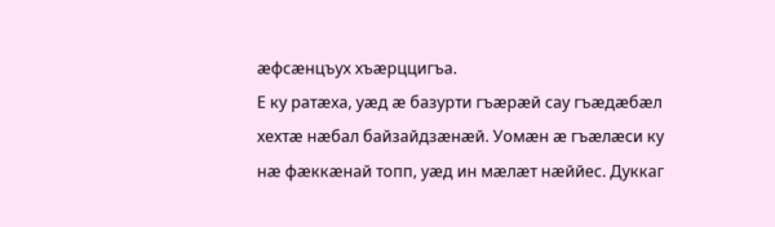ӕфсӕнцъух хъӕрццигъа.
Е ку ратӕха, уӕд ӕ базурти гъӕрӕй сау гъӕдӕбӕл хехтӕ нӕбал байзайдзӕнӕй. Уомӕн ӕ гъӕлӕси ку нӕ фӕккӕнай топп, уӕд ин мӕлӕт нӕййес. Дуккаг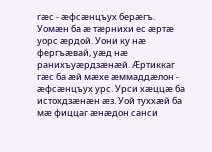гӕс - ӕфсӕнцъух берӕгъ. Уомӕн ба ӕ тӕрнихи ес ӕртӕ уорс ӕрдой. Уони ку нӕ фергъӕвай, уӕд нӕ ранихъуӕрдзӕнӕй. Ӕртиккаг гӕс ба ӕй мӕхе ӕммаддӕлон - ӕфсӕнцъух урс. Урси хӕццӕ ба истохдзӕнӕн ӕз. Уой туххӕй ба мӕ фиццаг ӕнӕдон санси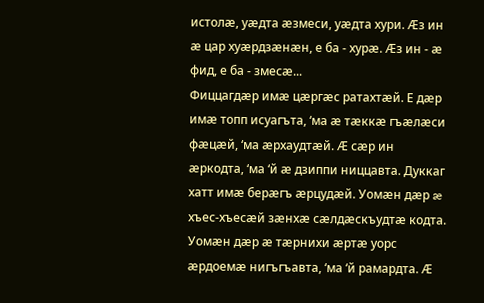истолӕ, уӕдта ӕзмеси, уӕдта хури. Ӕз ин ӕ цар хуӕрдзӕнӕн, е ба - хурӕ. Ӕз ин - ӕ фид, е ба - змесӕ...
Фиццагдӕр имӕ цӕргӕс ратахтӕй. Е дӕр имӕ топп исуагъта, ‘ма ӕ тӕккӕ гъӕлӕси фæцӕй, ‘ма ӕрхаудтӕй. Ӕ сӕр ин ӕркодта, ‘ма ‘й ӕ дзиппи ниццавта. Дуккаг хатт имӕ берӕгъ ӕрцудӕй. Уомӕн дӕр æ хъес-хъесӕй зӕнхӕ сӕлдӕскъудтӕ кодта. Уомӕн дӕр ӕ тӕрнихи ӕртӕ уорс ӕрдоемӕ нигъгъавта, ‘ма ‘й рамардта. Ӕ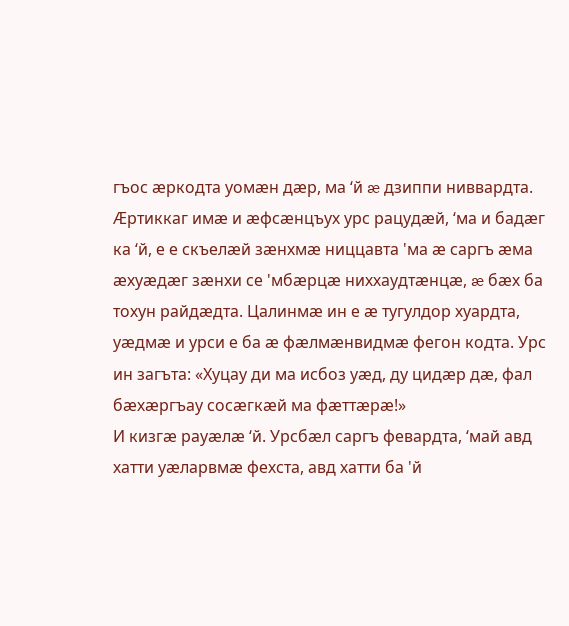гъос ӕркодта уомӕн дӕр, ма ‘й æ дзиппи ниввардта.
Ӕртиккаг имӕ и ӕфсӕнцъух урс рацудӕй, ‘ма и бадӕг ка ‘й, е е скъелӕй зӕнхмӕ ниццавта 'ма ӕ саргъ ӕма ӕхуӕдӕг зӕнхи се 'мбӕрцӕ ниххаудтӕнцӕ, æ бӕх ба тохун райдӕдта. Цалинмӕ ин е ӕ тугулдор хуардта, уӕдмӕ и урси е ба ӕ фӕлмӕнвидмӕ фегон кодта. Урс ин загъта: «Хуцау ди ма исбоз уӕд, ду цидӕр дӕ, фал бӕхӕргъау сосӕгкӕй ма фӕттӕрӕ!»
И кизгӕ рауæлæ ‘й. Урсбӕл саргъ февардта, ‘май авд хатти уӕларвмӕ фехста, авд хатти ба 'й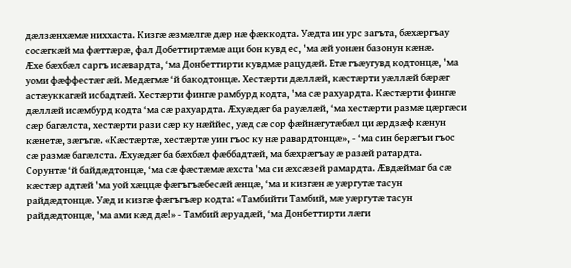дӕлзӕнхӕмӕ ниххаста. Кизгӕ ӕзмӕлгӕ дӕр нӕ фӕккодта. Уӕдта ин урс загъта, бӕхӕргъау сосӕгкӕй ма фӕттӕрӕ, фал Добеттиртӕмӕ аци бон кувд ес, 'ма ӕй уонӕн базонун кӕнӕ.
Ӕхе бӕхбӕл саргъ исӕвардта, ‘ма Донбеттирти кувдмӕ рацудӕй. Етӕ гъӕугувд кодтонцӕ, 'ма уоми фӕффестӕг ӕй. Медӕгмӕ ‘й бакодтонцӕ. Хестӕрти дӕллӕй, кӕстӕрти уӕллӕй бӕрӕг астӕуккагӕй исбадтӕй. Хестӕрти фингӕ рамбурд кодта, 'ма сӕ рахуардта. Кӕстӕрти фингӕ дӕллӕй исӕмбурд кодта ‘ма сӕ рахуардта. Ӕхуӕдӕг ба рауæлæй, ‘ма хестӕрти размӕ цӕргӕси сӕр багӕлста, хестӕрти рази сӕр ку нӕййес, уӕд сӕ сор фӕйнӕгутӕбӕл ци ӕрдзӕф кӕнун кӕнетӕ, зæгъгӕ. «Кӕстӕртӕ, хестӕртӕ уин гъос ку нӕ равардтонцӕ», - ‘ма син берӕгъи гъос сӕ размӕ багӕлста. Ӕхуӕдӕг ба бӕхбӕл фӕббадтӕй, ма бӕхрӕгъау ӕ разӕй ратардта.
Сорунтӕ ‘й байдӕдтонцӕ, ‘ма сӕ фӕстӕмӕ ӕхста 'ма си ӕхсӕзей рамардта. Ӕвдӕймаг ба сӕ кӕстӕр адтӕй 'ма уой хӕццӕ фӕгъгъӕбесӕй ӕнцӕ, ‘ма и кизгӕн ӕ уӕргутӕ тасун райдӕдтонцӕ. Уӕд и кизгӕ фӕгъгъӕр кодта: «Тамбийти Тамбий, мӕ уӕргутӕ тасун райдӕдтонцӕ, 'ма ами кӕд дæ!» - Тамбий ӕруадӕй, ‘ма Донбеттирти лӕги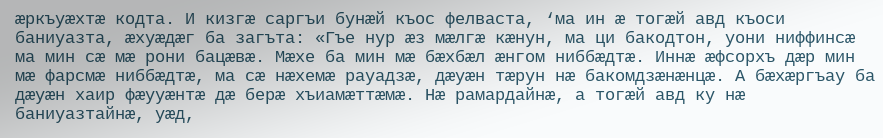ӕркъуӕхтӕ кодта. И кизгӕ саргъи бунӕй къос фелваста, ‘ма ин ӕ тогӕй авд къоси баниуазта, ӕхуӕдӕг ба загъта: «Гъе нур ӕз мӕлгӕ кӕнун, ма ци бакодтон, уони ниффинсӕ ма мин сӕ мӕ рони бацӕвӕ. Мӕхе ба мин мӕ бӕхбӕл ӕнгом ниббӕдтӕ. Иннӕ ӕфсорхъ дӕр мин мӕ фарсмӕ ниббӕдтӕ, ма сӕ нӕхемӕ рауадзӕ, дӕуӕн тӕрун нӕ бакомдзӕнӕнцӕ. А бӕхӕргъау ба дӕуӕн хаир фӕууӕнтӕ дӕ берӕ хъиамӕттӕмӕ. Нӕ рамардайнӕ, а тогӕй авд ку нӕ баниуазтайнӕ, уӕд,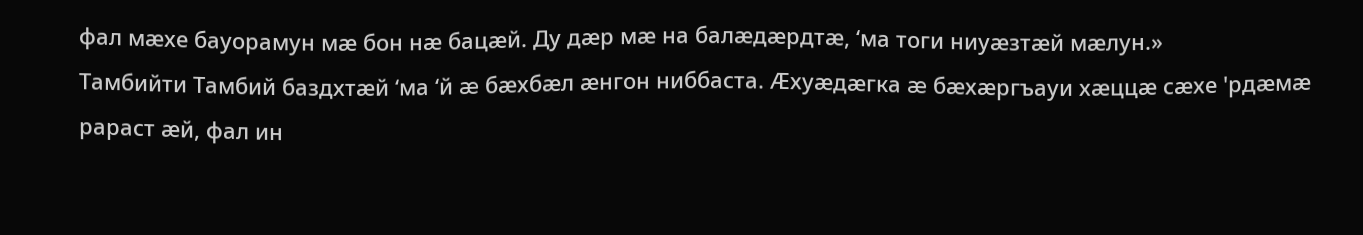фал мӕхе бауорамун мӕ бон нӕ бацӕй. Ду дӕр мӕ на балӕдӕрдтӕ, ‘ма тоги ниуӕзтӕй мӕлун.»
Тамбийти Тамбий баздхтӕй ‘ма ‘й æ бæхбӕл ӕнгон ниббаста. Ӕхуӕдӕгка æ бӕхӕргъауи хӕццӕ сӕхе 'рдӕмӕ рараст ӕй, фал ин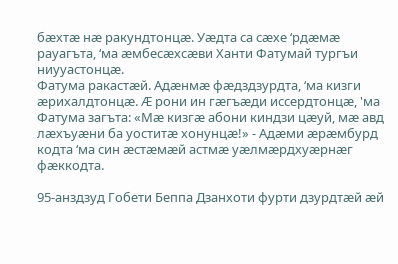бӕхтӕ нӕ ракундтонцӕ. Уӕдта са сӕхе ‘рдӕмӕ рауагъта, ‘ма ӕмбесӕхсӕви Ханти Фатумай тургъи ниууастонцӕ.
Фатума ракастӕй. Адӕнмӕ фӕдздзурдта, ‘ма кизги ӕрихалдтонцӕ. Ӕ рони ин гӕгъӕди иссердтонцӕ, 'ма Фатума загъта: «Мӕ кизгӕ абони киндзи цӕуй, мӕ авд лӕхъуӕни ба уоститӕ хонунцӕ!» - Адӕми ӕрӕмбурд кодта ‘ма син ӕстӕмӕй астмӕ уӕлмӕрдхуӕрнӕг фӕккодта.

95-анздзуд Гобети Беппа Дзанхоти фурти дзурдтæй ӕй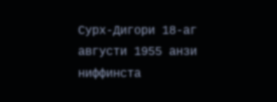Сурх-Дигори 18-аг августи 1955 анзи ниффинста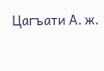Цагъати А. ж.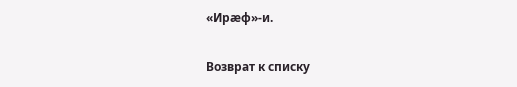«Ирӕф»-и.

Возврат к списку